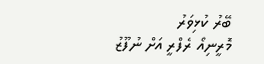ބޭރު ކުޅިވަރު
މޮރީނިއޯ ރެފްރީ އަށް ނުފޫޒު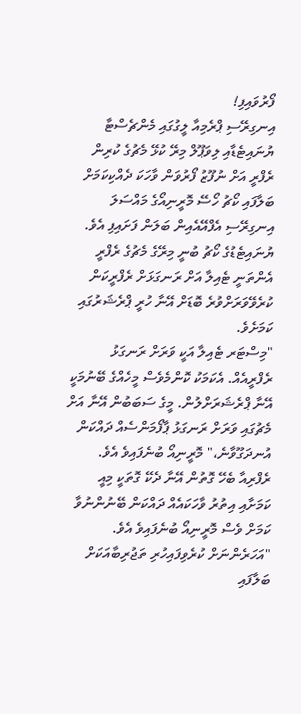ފޯރުވައިފި!
އިނގިރޭސި ޕްރެމިއާ ލީގުގައި މެންޗެސްޓާ ޔުނައިޓެޑާއި ލިވަޕޫލް މިރޭ ކުޅޭ މެޗުގެ ކުރިން ރެފްރީ އަށް ނުފޫޒު ފޯރުވަން ވާހަކަ ދެއްކިކަމަށް ބަލާފައި ކޯޗު ހޯސޭ މޮރީނިއޯގެ މައްސަލަ އިނގިރޭސި އެފްއޭއެއިން ބަލަން ފަށައިފި އެވެ.
ޔުނައިޓެޑުގެ ކޯޗު ބުނީ މިރޭގެ މެޗުގެ ރެފްރީ އެންތަނީ ޓެއިލާ އަށް ރަނގަޅަށް ރެފްރީކަން ކުރެވޭވަރަށްވުރެ ބޮޑަށް އޭނާ ހުރީ ޕްރެޝަރުގައި ކަމަށެވެ.
"މިސްޓަރ ޓެއިލާ އަކީ ވަރަށް ރަނގަޅު ރެފްރީއެއް. އެކަމަކު ކޮންމެވެސް މީހެއްގެ ބޭނުމަކީ އޭނާ ޕްރެޝަރަށްލުން. މީގެ ސަބަބުން އޭނާ އަށް މެޗުގައި ވަރަށް ރަނގަޅު ޕާފޯމަންސެއް ދައްކަން އުނދަގޫވާނެ،" މޮރީނިއޯ ބުނެފައިވެ އެވެ.
ރެފްރިއާ ބެހޭ ގޮތުން އޭނާ ދެކޭ ގޮތަކީ މިއީ ކަމަށާއި އިތުރު ވާހަކައެއް ދައްކަން ބޭނުންނުވާ ކަމަށް ވެސް މޮރީނިއޯ ބުނެފައިވެ އެވެ.
"އަހަރެންނަށް ކުރެވިފައިހުރި ތަޖުރިބާއަކަށް ބަލާފައި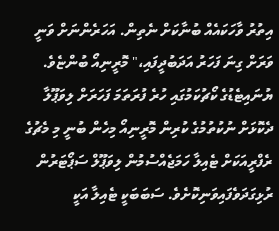އިތުރު ވާހަކައެއް ބުނާކަށް ނެތިން. އަހަރެންނަށް ވަނީ ވަރަށް ގިނަ ފަހަރު އަދަބުދީފައި،" މޮރީނިއޯ ބުންޏެވެ.
ޔުނައިޓެޑުގެ ކޯޗުކަމުގައި ހުރެ ފުރަތަމަ ފަހަރަށް ލިވަޕޫލާ ދެކޮޅަށް ނުކުތުމުގެ ކުރިން މޮރީނިއޯ މިހެން ބުނީ މި މެޗުގެ ރެފްރީއަކަށް ޓެއިލާ ހަމަޖެއްސުމުން ލިވަޕޫލް ސަޕޯޓަރުން ރުޅިގަދަވެފައިވަނިކޮށެވެ. ސަބަބަކީ ޓެއިލާ އަކީ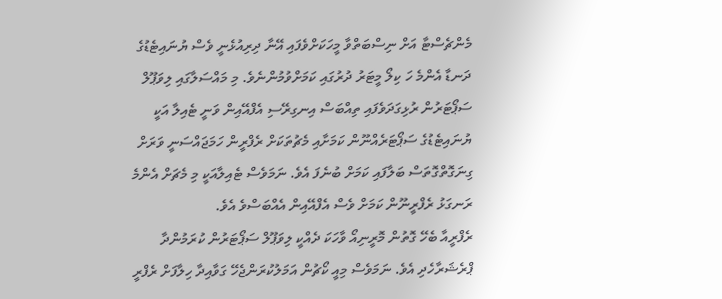މެންޗެސްޓާ އަށް ނިސްބަތްވާ މީހަކަށްވެފައި އޭނާ ދިރިއުޅެނީ ވެސް ޔުނައިޓެޑުގެ ދަނޑާ އެންމެ ހަ ކިލޯ މީޓަރު ދުރުގައި ކަމަށްވުމުންނެވެ. މި މައްސަލާގައި ލިވަޕޫލް ސަޕޯޓަރުން ރުޅިގަދަވެފައި ތިއްބަސް އިނގިރޭސި އެފްއޭއިން ވަނީ ޓެއިލާ އަކީ ޔުނައިޓެޑުގެ ސަޕޯޓަރެއްނޫން ކަމަށާއި މެޗުތަކަށް ރެފްރީން ހަމަޖައްސަނީ ވަރަށް ގިނަގޮތްގޮތަސް ބަލާފައި ކަމަށް ބުނެފަ އެވެ. ނަމަވެސް ޓެއިލާއަކީ މި މެޗަށް އެންމެ ރަނގަޅު ރެފްރީނޫން ކަމަށް ވެސް އެފްއޭއިން އެއްބަސްވެ އެވެ.
ރެފްރީއާ ބެހޭ ގޮތުން މޮރީނިއޯ ވާހަކަ ދެއްކީ ލިވަޕޫލް ސަޕޯޓަރުން ކުރަމުންދާ ޕްރެޝަރާހެދި އެވެ. ނަމަވެސް މިއީ ކޯޗުން އަމަލުކުރަންޖެހޭ ގަވާއިދާ ހިލާފަށް ރެފްރީ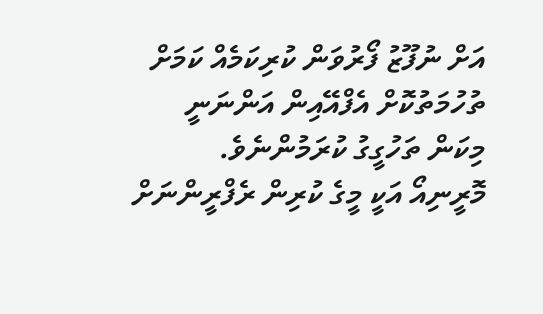އަށް ނުފޫޒު ފޯރުވަން ކުރިކަމެއް ކަމަށް ތުހުމަތުކޮށް އެފްއޭއިން އަންނަނީ މިކަން ތަހުގީގު ކުރަމުންނެވެ.
މޮރީނިއޯ އަކީ މީގެ ކުރިން ރެފްރީންނަށް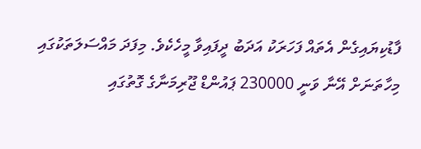ފާޑުކިޔައިގެން އެތައް ފަހަރަކު އަދަބު ދީފައިވާ މީހެކެވެ. މިފަދަ މައްސަލަތަކުގައި މިހާތަނަށް އޭނާ ވަނީ 230000 ޕައުންޑް ޖޫރިމަނާގެ ގޮތުގައި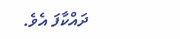ދައްކާފަ އެވެ.